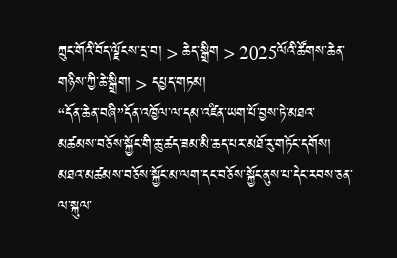ཀྲུང་གོའི་བོད་ལྗོངས་དྲ་བ། > ཆེད་སྒྲིག > 2025ལོའི་ཚོགས་ཆེན་གཉིས་ཀྱི་ཆེ་སྒྲིག། > དཔྱད་གཏམ།
“དོན་ཆེན་བཞི”དོན་འཁྱོལ་ལ་དམ་འཛིན་ཡག་པོ་བྱས་ཏེ་མཐའ་མཚམས་བཅོས་སྐྱོང་གི་ཆུ་ཚད་ཟམ་མི་ཆད་པར་མཐོ་རུ་གཏོང་དགོས།
མཐའ་མཚམས་བཅོས་སྐྱོང་མ་ལག་དང་བཅོས་སྐྱོང་ནུས་པ་དེང་རབས་ཅན་ལ་སྐུལ་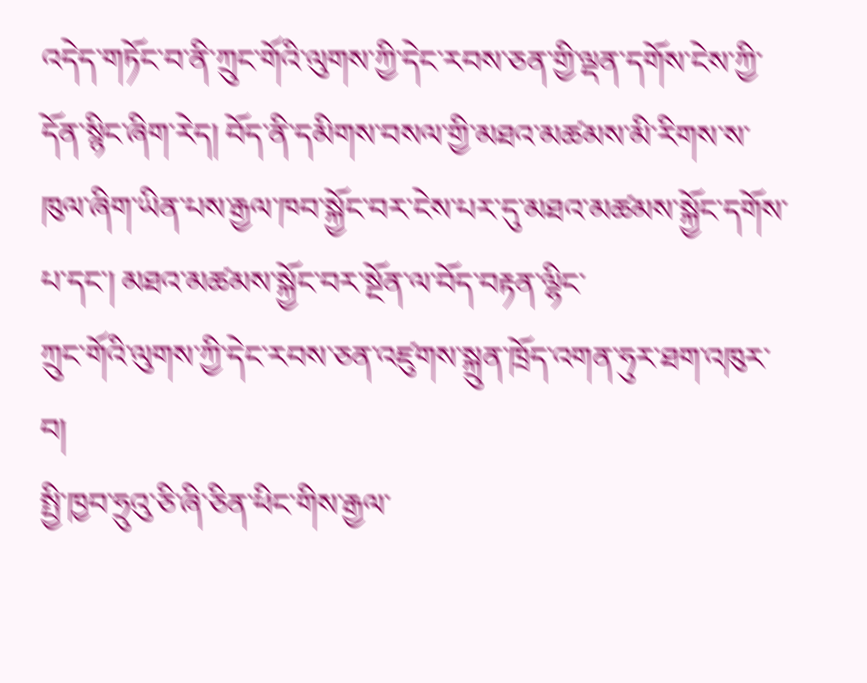འདེད་གཏོང་བ་ནི་ཀྲུང་གོའི་ལུགས་ཀྱི་དེང་རབས་ཅན་གྱི་ལྡན་དགོས་ངེས་ཀྱི་དོན་སྙིང་ཞིག་རེད། བོད་ནི་དམིགས་བསལ་གྱི་མཐའ་མཚམས་མི་རིགས་ས་ཁུལ་ཞིག་ཡིན་པས་རྒྱལ་ཁབ་སྐྱོང་བར་ངེས་པར་དུ་མཐའ་མཚམས་སྐྱོང་དགོས་པ་དང་། མཐའ་མཚམས་སྐྱོང་བར་སྔོན་ལ་བོད་བརྟན་ལྷིང་
ཀྲུང་གོའི་ལུགས་ཀྱི་དེང་རབས་ཅན་འཛུགས་སྐྲུན་ཁྲོད་འགན་ཧུར་ཐག་འཁུར་བ།
སྤྱི་ཁྱབ་ཧྲུའུ་ཅི་ཞི་ཅིན་ཕིང་གིས་རྒྱལ་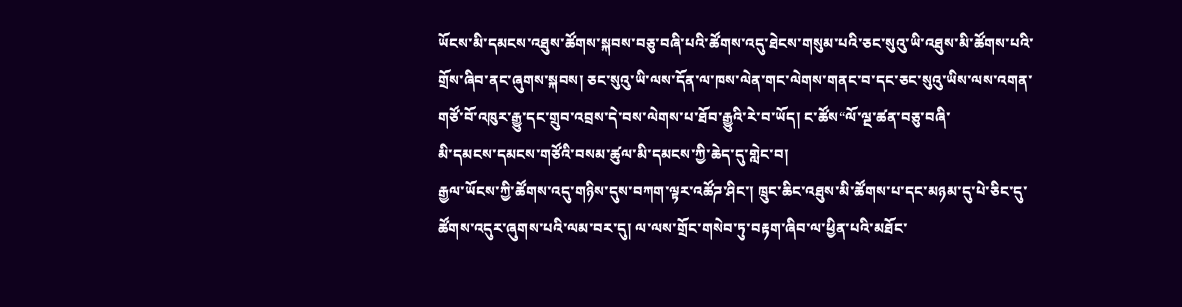ཡོངས་མི་དམངས་འཐུས་ཚོགས་སྐབས་བཅུ་བཞི་པའི་ཚོགས་འདུ་ཐེངས་གསུམ་པའི་ཅང་སུའུ་ཡི་འཐུས་མི་ཚོགས་པའི་གྲོས་ཞིབ་ནང་ཞུགས་སྐབས། ཅང་སུའུ་ཡི་ལས་དོན་ལ་ཁས་ལེན་གང་ལེགས་གནང་བ་དང་ཅང་སུའུ་ཡིས་ལས་འགན་གཙོ་བོ་འཁུར་རྒྱུ་དང་གྲུབ་འབྲས་དེ་བས་ལེགས་པ་ཐོབ་རྒྱུའི་རེ་བ་ཡོད། ང་ཚོས“ལོ་ལྔ་ཚན་བཅུ་བཞི་
མི་དམངས་དམངས་གཙོའི་བསམ་ཚུལ་མི་དམངས་ཀྱི་ཆེད་དུ་གླེང་བ།
རྒྱལ་ཡོངས་ཀྱི་ཚོགས་འདུ་གཉིས་དུས་བཀག་ལྟར་འཚོཌ་ཤིང་། ཁྲུང་ཆིང་འཐུས་མི་ཚོགས་པ་དང་མཉམ་དུ་པེ་ཅིང་དུ་ཚོགས་འདུར་ཞུགས་པའི་ལམ་བར་དུ། ལ་ལས་གྲོང་གསེབ་ཏུ་བརྟག་ཞིབ་ལ་ཕྱིན་པའི་མཐོང་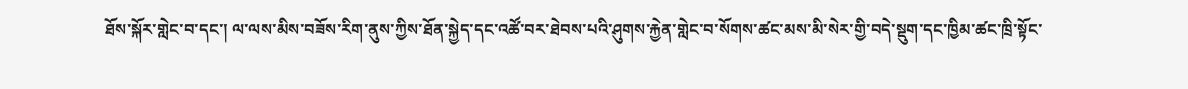ཐོས་སྐོར་གླེང་བ་དང་། ལ་ལས་མིས་བཟོས་རིག་ནུས་ཀྱིས་ཐོན་སྐྱེད་དང་འཚོ་བར་ཐེབས་པའི་ཤུགས་རྐྱེན་གླེང་བ་སོགས་ཚང་མས་མི་སེར་གྱི་བདེ་སྡུག་དང་ཁྱིམ་ཚང་ཁྲི་སྟོང་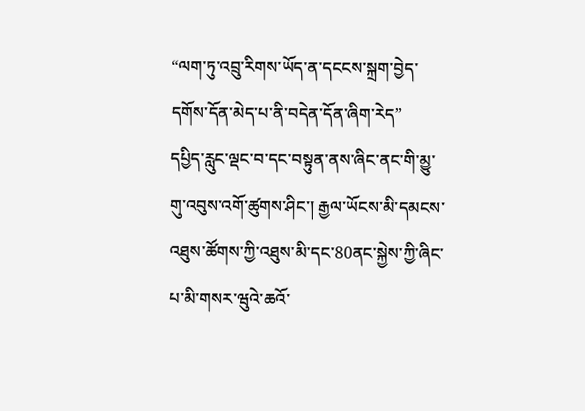“ལག་ཏུ་འབྲུ་རིགས་ཡོད་ན་དངངས་སྐྲག་བྱེད་དགོས་དོན་མེད་པ་ནི་བདེན་དོན་ཞིག་རེད”
དཔྱིད་རླུང་ལྡང་བ་དང་བསྟུན་ནས་ཞིང་ནང་གི་མྱུ་གུ་འབུས་འགོ་ཚུགས་ཤིང་། རྒྱལ་ཡོངས་མི་དམངས་འཐུས་ཚོགས་ཀྱི་འཐུས་མི་དང་80ནང་སྐྱེས་ཀྱི་ཞིང་པ་མི་གསར་ཝུའེ་ཆའོ་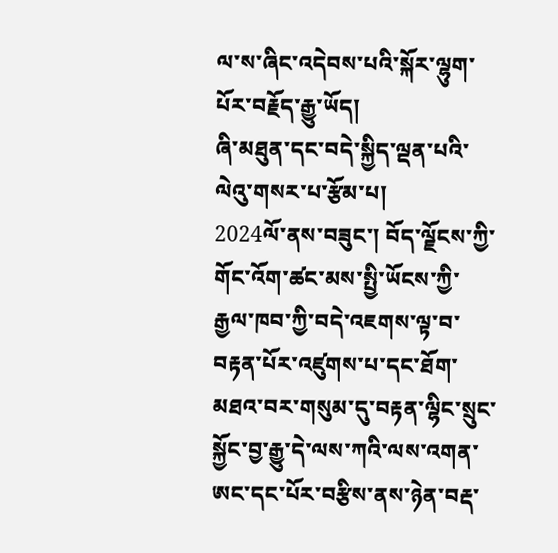ལ་ས་ཞིང་འདེབས་པའི་སྐོར་ལྷུག་པོར་བརྗོད་རྒྱུ་ཡོད།
ཞི་མཐུན་དང་བདེ་སྐྱིད་ལྡན་པའི་ལེའུ་གསར་པ་རྩོམ་པ།
2024ལོ་ནས་བཟུང་། བོད་ལྗོངས་ཀྱི་གོང་འོག་ཚང་མས་སྤྱི་ཡོངས་ཀྱི་རྒྱལ་ཁབ་ཀྱི་བདེ་འཇགས་ལྟ་བ་བརྟན་པོར་འཛུགས་པ་དང་ཐོག་མཐའ་བར་གསུམ་དུ་བརྟན་ལྷིང་སྲུང་སྐྱོང་བྱ་རྒྱུ་དེ་ལས་ཀའི་ལས་འགན་ཨང་དང་པོར་བརྩིས་ནས་ཉེན་བརྡ་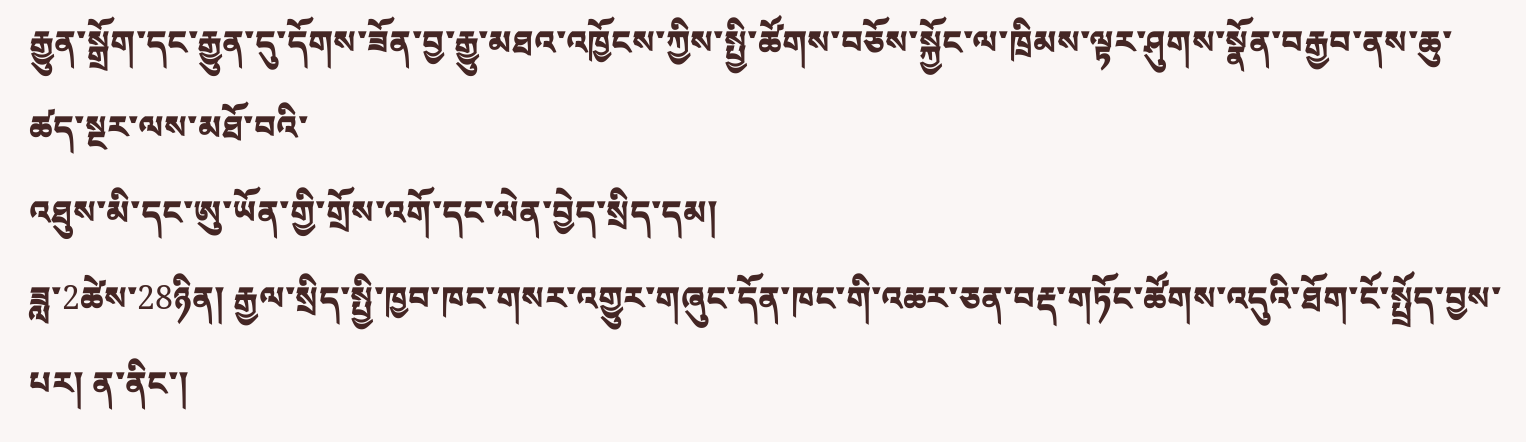རྒྱུན་སྒྲོག་དང་རྒྱུན་དུ་དོགས་ཟོན་བྱ་རྒྱུ་མཐའ་འཁྱོངས་ཀྱིས་སྤྱི་ཚོགས་བཅོས་སྐྱོང་ལ་ཁྲིམས་ལྟར་ཤུགས་སྣོན་བརྒྱབ་ནས་ཆུ་ཚད་སྔར་ལས་མཐོ་བའི་
འཐུས་མི་དང་ཨུ་ཡོན་གྱི་གྲོས་འགོ་དང་ལེན་བྱེད་སྲིད་དམ།
ཟླ་2ཚེས་28ཉིན། རྒྱལ་སྲིད་སྤྱི་ཁྱབ་ཁང་གསར་འགྱུར་གཞུང་དོན་ཁང་གི་འཆར་ཅན་བརྡ་གཏོང་ཚོགས་འདུའི་ཐོག་ངོ་སྤྲོད་བྱས་པར། ན་ནིང་།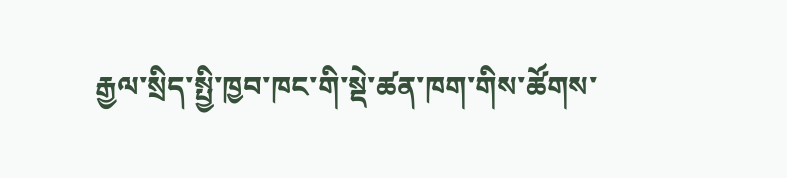རྒྱལ་སྲིད་སྤྱི་ཁྱབ་ཁང་གི་སྡེ་ཚན་ཁག་གིས་ཚོགས་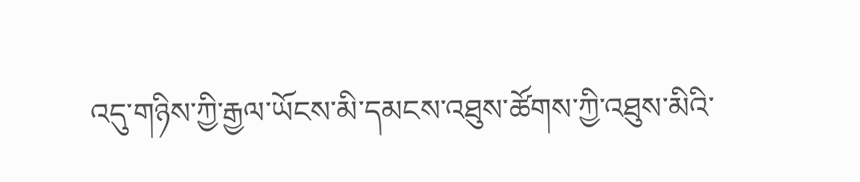འདུ་གཉིས་ཀྱི་རྒྱལ་ཡོངས་མི་དམངས་འཐུས་ཚོགས་ཀྱི་འཐུས་མིའི་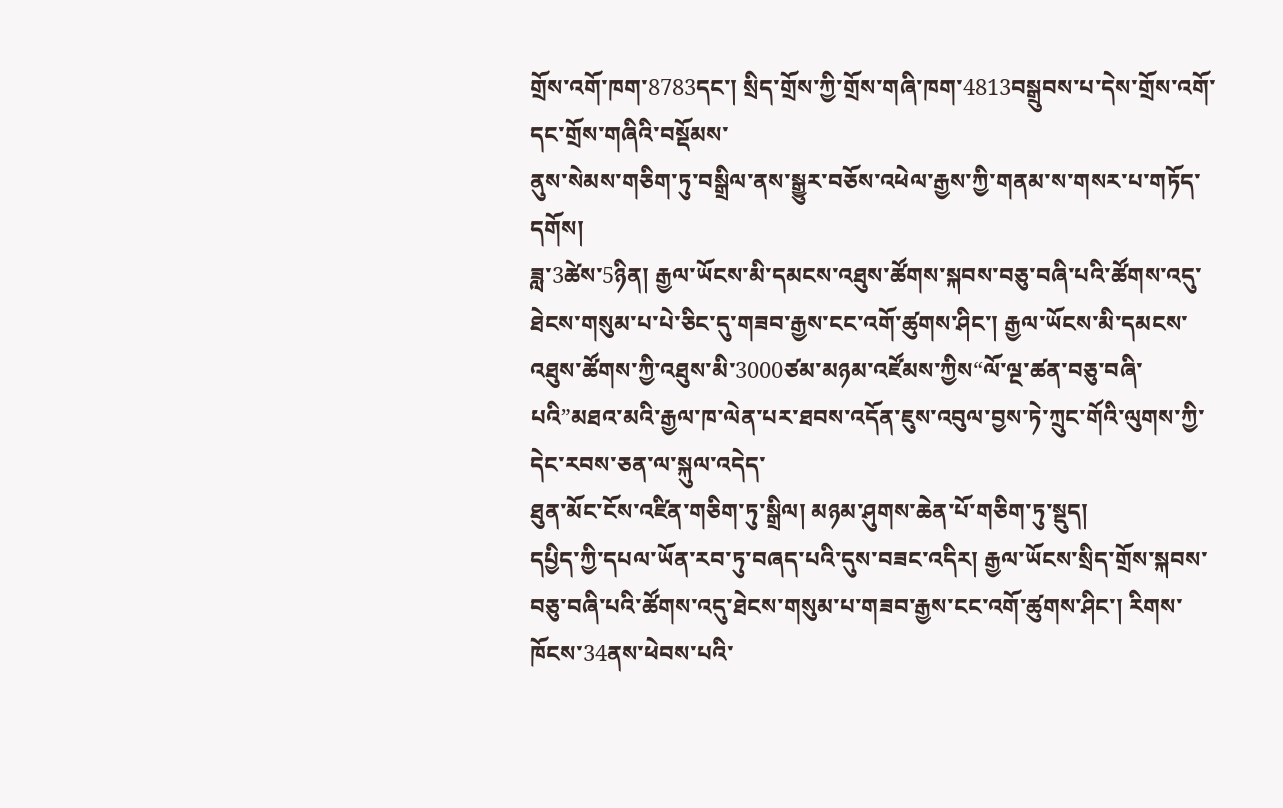གྲོས་འགོ་ཁག་8783དང་། སྲིད་གྲོས་ཀྱི་གྲོས་གཞི་ཁག་4813བསྒྲུབས་པ་དེས་གྲོས་འགོ་དང་གྲོས་གཞིའི་བསྡོམས་
ནུས་སེམས་གཅིག་ཏུ་བསྒྲིལ་ནས་སྒྱུར་བཅོས་འཕེལ་རྒྱས་ཀྱི་གནམ་ས་གསར་པ་གཏོད་དགོས།
ཟླ་3ཚེས་5ཉིན། རྒྱལ་ཡོངས་མི་དམངས་འཐུས་ཚོགས་སྐབས་བཅུ་བཞི་པའི་ཚོགས་འདུ་ཐེངས་གསུམ་པ་པེ་ཅིང་དུ་གཟབ་རྒྱས་ངང་འགོ་ཚུགས་ཤིང་། རྒྱལ་ཡོངས་མི་དམངས་འཐུས་ཚོགས་ཀྱི་འཐུས་མི་3000ཙམ་མཉམ་འཛོམས་ཀྱིས“ལོ་ལྔ་ཚན་བཅུ་བཞི་པའི”མཐའ་མའི་རྒྱལ་ཁ་ལེན་པར་ཐབས་འདོན་ཇུས་འབུལ་བྱས་ཏེ་ཀྲུང་གོའི་ལུགས་ཀྱི་དེང་རབས་ཅན་ལ་སྐུལ་འདེད་
ཐུན་མོང་ངོས་འཛིན་གཅིག་ཏུ་སྒྲིལ། མཉམ་ཤུགས་ཆེན་པོ་གཅིག་ཏུ་སྡུད།
དཔྱིད་ཀྱི་དཔལ་ཡོན་རབ་ཏུ་བཞད་པའི་དུས་བཟང་འདིར། རྒྱལ་ཡོངས་སྲིད་གྲོས་སྐབས་བཅུ་བཞི་པའི་ཚོགས་འདུ་ཐེངས་གསུམ་པ་གཟབ་རྒྱས་ངང་འགོ་ཚུགས་ཤིང་། རིགས་ཁོངས་34ནས་ཕེབས་པའི་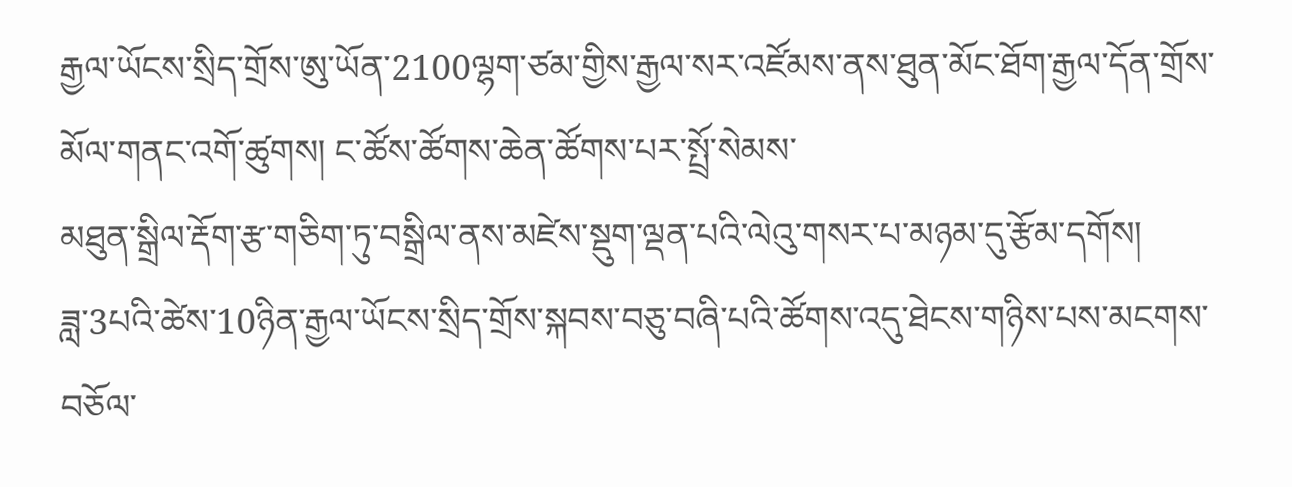རྒྱལ་ཡོངས་སྲིད་གྲོས་ཨུ་ཡོན་2100ལྷག་ཙམ་གྱིས་རྒྱལ་སར་འཛོམས་ནས་ཐུན་མོང་ཐོག་རྒྱལ་དོན་གྲོས་མོལ་གནང་འགོ་ཚུགས། ང་ཚོས་ཚོགས་ཆེན་ཚོགས་པར་སྤྲོ་སེམས་
མཐུན་སྒྲིལ་རྡོག་རྩ་གཅིག་ཏུ་བསྒྲིལ་ནས་མཛེས་སྡུག་ལྡན་པའི་ལེའུ་གསར་པ་མཉམ་དུ་རྩོམ་དགོས།
ཟླ་3པའི་ཚེས་10ཉིན་རྒྱལ་ཡོངས་སྲིད་གྲོས་སྐབས་བཅུ་བཞི་པའི་ཚོགས་འདུ་ཐེངས་གཉིས་པས་མངགས་བཅོལ་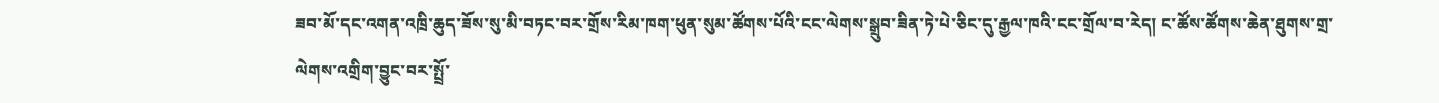ཟབ་མོ་དང་འགན་འཁྲི་ཆུད་ཟོས་སུ་མི་བཏང་བར་གྲོས་རིམ་ཁག་ཕུན་སུམ་ཚོགས་པོའི་ངང་ལེགས་སྒྲུབ་ཟིན་ཏེ་པེ་ཅིང་དུ་རྒྱལ་ཁའི་ངང་གྲོལ་བ་རེད། ང་ཚོས་ཚོགས་ཆེན་ཐུགས་གྲ་ལེགས་འགྲིག་བྱུང་བར་སྤྲོ་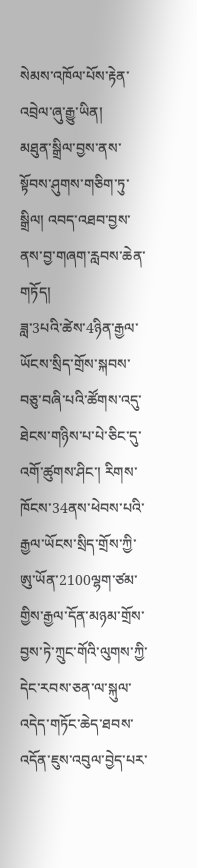སེམས་འཁོལ་པོས་རྟེན་འབྲེལ་ཞུ་རྒྱུ་ཡིན།
མཐུན་སྒྲིལ་བྱས་ནས་སྟོབས་ཤུགས་གཅིག་ཏུ་སྒྲིལ། འབད་འཐབ་བྱས་ནས་བྱ་གཞག་རླབས་ཆེན་གཏོད།
ཟླ་3པའི་ཚེས་4ཉིན་རྒྱལ་ཡོངས་སྲིད་གྲོས་སྐབས་བཅུ་བཞི་པའི་ཚོགས་འདུ་ཐེངས་གཉིས་པ་པེ་ཅིང་དུ་འགོ་ཚུགས་ཤིང་། རིགས་ཁོངས་34ནས་ཕེབས་པའི་རྒྱལ་ཡོངས་སྲིད་གྲོས་ཀྱི་ཨུ་ཡོན་2100ལྷག་ཙམ་གྱིས་རྒྱལ་དོན་མཉམ་གྲོས་བྱས་ཏེ་ཀྲུང་གོའི་ལུགས་ཀྱི་དེང་རབས་ཅན་ལ་སྐུལ་འདེད་གཏོང་ཆེད་ཐབས་འདོན་ཇུས་འབུལ་བྱེད་པར་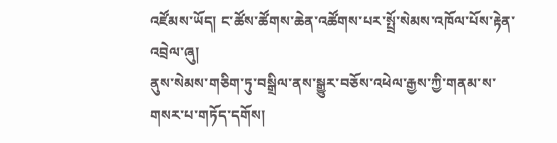འཛོམས་ཡོད། ང་ཚོས་ཚོགས་ཆེན་འཚོགས་པར་སྤྲོ་སེམས་འཁོལ་པོས་རྟེན་འབྲེལ་ཞུ།
ནུས་སེམས་གཅིག་ཏུ་བསྒྲིལ་ནས་སྒྱུར་བཅོས་འཕེལ་རྒྱས་ཀྱི་གནམ་ས་གསར་པ་གཏོད་དགོས།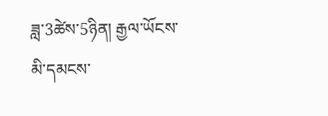ཟླ་3ཚེས་5ཉིན། རྒྱལ་ཡོངས་མི་དམངས་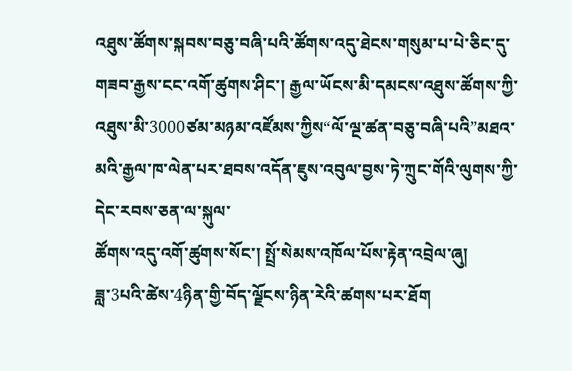འཐུས་ཚོགས་སྐབས་བཅུ་བཞི་པའི་ཚོགས་འདུ་ཐེངས་གསུམ་པ་པེ་ཅིང་དུ་གཟབ་རྒྱས་ངང་འགོ་ཚུགས་ཤིང་། རྒྱལ་ཡོངས་མི་དམངས་འཐུས་ཚོགས་ཀྱི་འཐུས་མི་3000ཙམ་མཉམ་འཛོམས་ཀྱིས“ལོ་ལྔ་ཚན་བཅུ་བཞི་པའི”མཐའ་མའི་རྒྱལ་ཁ་ལེན་པར་ཐབས་འདོན་ཇུས་འབུལ་བྱས་ཏེ་ཀྲུང་གོའི་ལུགས་ཀྱི་དེང་རབས་ཅན་ལ་སྐུལ་
ཚོགས་འདུ་འགོ་ཚུགས་སོང་། སྤྲོ་སེམས་འཁོལ་པོས་རྟེན་འབྲེལ་ཞུ།
ཟླ་3པའི་ཚེས་4ཉིན་གྱི་བོད་ལྗོངས་ཉིན་རེའི་ཚགས་པར་ཐོག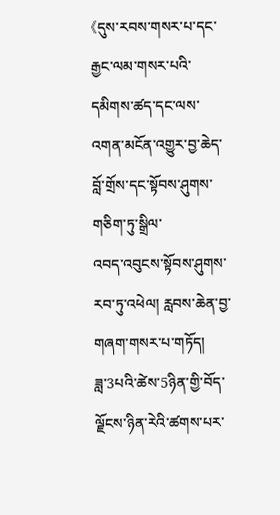《དུས་རབས་གསར་པ་དང་རྒྱང་ལམ་གསར་པའི་དམིགས་ཚད་དང་ལས་འགན་མངོན་འགྱུར་བྱ་ཆེད་བློ་གྲོས་དང་སྟོབས་ཤུགས་གཅིག་ཏུ་སྒྲིལ་
འབད་འབུངས་སྟོབས་ཤུགས་རབ་ཏུ་འཕེལ། རླབས་ཆེན་བྱ་གཞག་གསར་པ་གཏོད།
ཟླ་3པའི་ཚེས་5ཉིན་གྱི་བོད་ལྗོངས་ཉིན་རེའི་ཚགས་པར་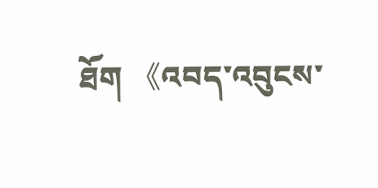ཐོག 《འབད་འབུངས་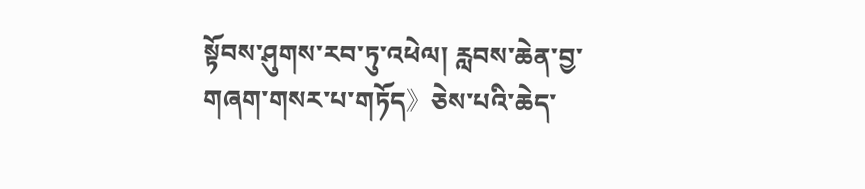སྟོབས་ཤུགས་རབ་ཏུ་འཕེལ། རླབས་ཆེན་བྱ་གཞག་གསར་པ་གཏོད》ཅེས་པའི་ཆེད་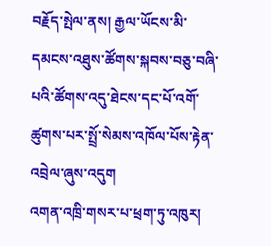བརྗོད་སྤེལ་ནས། རྒྱལ་ཡོངས་མི་དམངས་འཐུས་ཚོགས་སྐབས་བཅུ་བཞི་པའི་ཚོགས་འདུ་ཐེངས་དང་པོ་འགོ་ཚུགས་པར་སྤྲོ་སེམས་འཁོལ་པོས་རྟེན་འབྲེལ་ཞུས་འདུག
འགན་འཁྲི་གསར་པ་ཕྲག་ཏུ་འཁུར།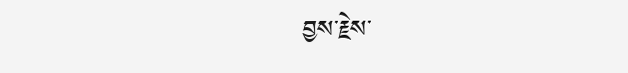བྱས་རྗེས་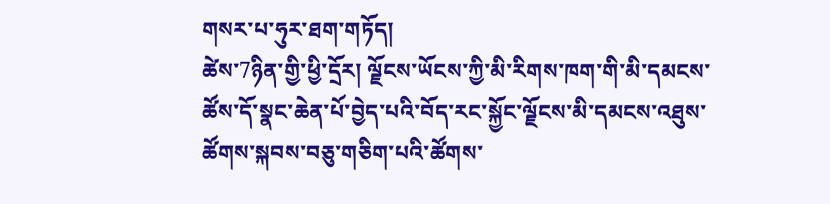གསར་པ་ཧུར་ཐག་གཏོད།
ཚེས་7ཉིན་གྱི་ཕྱི་དྲོར། ལྗོངས་ཡོངས་ཀྱི་མི་རིགས་ཁག་གི་མི་དམངས་ཚོས་དོ་སྣང་ཆེན་པོ་བྱེད་པའི་བོད་རང་སྐྱོང་ལྗོངས་མི་དམངས་འཐུས་ཚོགས་སྐབས་བཅུ་གཅིག་པའི་ཚོགས་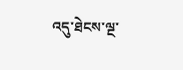འདུ་ཐེངས་ལྔ་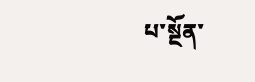པ་སྔོན་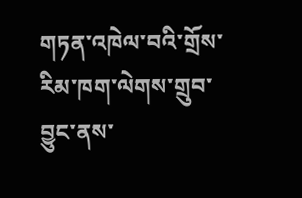གཏན་འཁེལ་བའི་གྲོས་རིམ་ཁག་ལེགས་གྲུབ་བྱུང་ནས་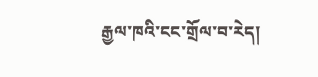རྒྱལ་ཁའི་ངང་གྲོལ་བ་རེད།